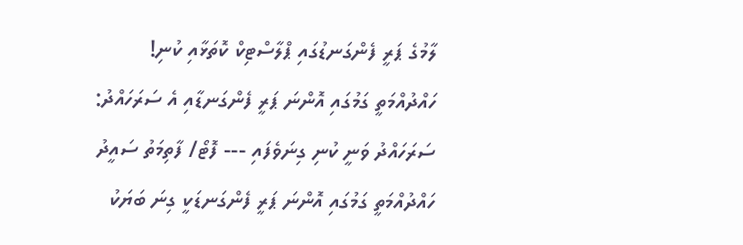ލާމުގެ ޕަރީ ފެންގަނޑުގައި ޕްލާސްޓިކް ކޮތަޅާއި ކުނި!
ހައްދުއްމަތީ ގަމުގައި އޮންނަ ޕަރީ ފެންގަނޑާއި އެ ސަރަހައްދު: ސަރަހައްދު ވަނީ ކުނި ގިނަވެފައި --- ފޮޓޯ/ ފާތިމަތު ސައީދު
ހައްދުއްމަތީ ގަމުގައި އޮންނަ ޕަރީ ފެންގަނޑަކީ ގިނަ ބަޔަކު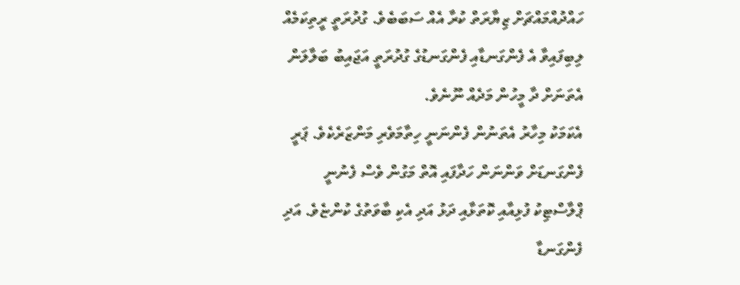ހައްދުއްމައްޗަށް ޒިޔާރަތް ކުރާ އެއް ސަބަބެވެ. ގުދުރަތީ ރީތިކަމެއް ލިބިފައިވާ އެ ފެންގަނޑާއި ފެންގަނޑުގެ ގުދުރަތީ އަޖައިބު ބަލާލަން އެތަނަށް ދާ މީހުން މަދެއް ނޫނެވެ.
އެކަމަކު މިހާރު އެތަނުން ފެންނަނީ ހިތާމަވެރި މަންޒަރެކެވެ. ޕަރީ ފެންގަނޑަށް ވަންނަން ހަދާފައި އޮތް މަގުން ވެސް ފެނުނީ ޕްލާސްޓިކު ފުޅިއާއި ކޮތަޅާއި ދަޅު އަދި އެކި ބާވަތުގެ ކުންޏެވެ. އަދި ފެންގަނޑާ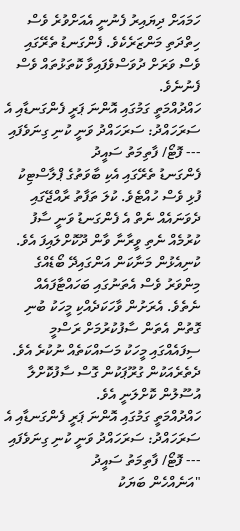ހަމައަށް ދިޔައިރު ފެނުނީ އެއަށްވުރެ ވެސް ހިތްދަތި މަންޒަރެކެވެ. ފެންގަނޑު ތެރޭގައި ވެސް ވަރަށް ދުވަސްވެފައިވާ ކޮތަޅުތައް ވެސް ފެނުނެވެ.
ހައްދުއްމަތީ ގަމުގައި އޮންނަ ޕަރީ ފެންގަނޑާއި އެ ސަރަހައްދު: ސަރަހައްދު ވަނީ ކުނި ގިނަވެފައި --- ފޮޓޯ/ ފާތިމަތު ސައީދު
ފެންގަނޑު ތެރޭގައި އެކި ބާވަތުގެ ޕްލާސްޓިކު ފުޅި ވެސް ހުއްޓެވެ. ކުލަ ތަފާތު ރާއްޖޭގައި ދެވަނައެއް ނެތް އެ ފެންގަނޑު ވަނީ ސާފު ކުރުމެއް ނެތި ވީރާނާ ވާން ދޫކޮށްލައިފަ އެވެ.
ކުނިއެޅުން މަނާކަން އަންގައިދޭ ބޯޑެއްގެ މިންވަރު ވެސް އެތަނުގައި ބަހައްޓާފައެއް ނެތެވެ. އެރަށުން ވާހަކަދެއްކި މީހަކު ބުނި ގޮތުން އެތަން ސާފުކުރުމަށް ރަސްމީ ސިފައެއްގައި މީހަކު މަސައްކަތެއް ނުކުރެ އެވެ. ދެތެރެއަކުން ގުރޫޕަކުން ގޮސް ސާފުކޮށްލާ އުސޫލުން ކޮށްލަނީ އެވެ.
ހައްދުއްމަތީ ގަމުގައި އޮންނަ ޕަރީ ފެންގަނޑާއި އެ ސަރަހައްދު: ސަރަހައްދު ވަނީ ކުނި ގިނަވެފައި --- ފޮޓޯ/ ފާތިމަތު ސައީދު
"އަނެއްހެން ބަޔަކު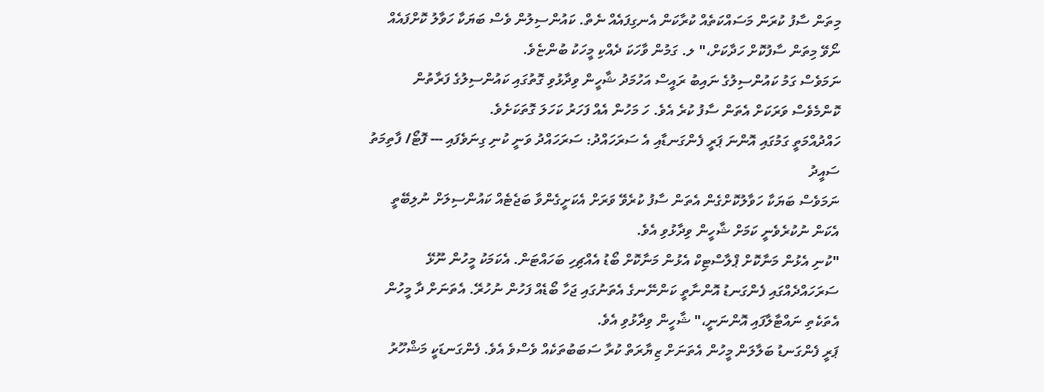މިތަން ސާފު ކުރަން މަސައްކަތެއް ކުރާކަން އެނގިފައެއް ނެތް. ކައުންސިލުން ވެސް ބަޔަކާ ހަވާލު ކޮށްފައެއް ނޯވޭ މިތަން ސާފުކޮށް ހަދާކަށް،" ލ. ގަމުން ވާހަކަ ދެއްކި މީހަކު ބުންޏެވެ.
ނަމަވެސް ގަމު ކައުންސިލުގެ ނައިބު ރައީސް އަހުމަދު ޝާހީން ވިދާޅުވި ގޮތުގައި ކައުންސިލުގެ ފަރާތުން ކޮންމެވެސް ވަރަކަށް އެތަން ސާފު ކުރެ އެވެ. ހަ މަހުން އެއް ފަހަރު ކަހަލަ ގޮތަކަށެވެ.
ހައްދުއްމަތީ ގަމުގައި އޮންނަ ޕަރީ ފެންގަނޑާއި އެ ސަރަހައްދު: ސަރަހައްދު ވަނީ ކުނި ގިނަވެފައި --- ފޮޓޯ/ ފާތިމަތު ސައީދު
ނަމަވެސް ބަޔަކާ ހަވާލުކޮށްގެން އެތަން ސާފު ކުރެވޭ ވަރަށް އެކަށީގެންވާ ބަޖެޓެއް ކައުންސިލަށް ނުލިބޭތީ އެކަން ނުކުރެވެނީ ކަމަށް ޝާހީން ވިދާޅުވި އެވެ.
"ކުނި އެޅުން މަނާކޮށް ޕްލާސްޓިކް އެޅުން މަނާކޮށް ބޯޑު އެއްޗިހި ބަހައްޓަން. އެކަމަކު މީހުން ނޫޅޭ ސަރަހައްދެއްގައި ފެންގަނޑު އޮންނާތީ ކަންނޭނގެ އެތަނުގައި ޖަހާ ބޯޑެއް ފަހުން ނުހުރޭ. އެތަނަށް ދާ މީހުން އެތަކެތި ނައްޓާލާފައި އޮންނަނީ،" ޝާހީން ވިދާޅުވި އެވެ.
ޕަރީ ފެންގަނޑު ބަލާލަން މީހުން އެތަނަށް ޒިޔާރަތް ކުރާ ސަބަބުތަކެއް ވެސްވެ އެވެ. ފެންގަނޑަކީ މަޝްހޫރު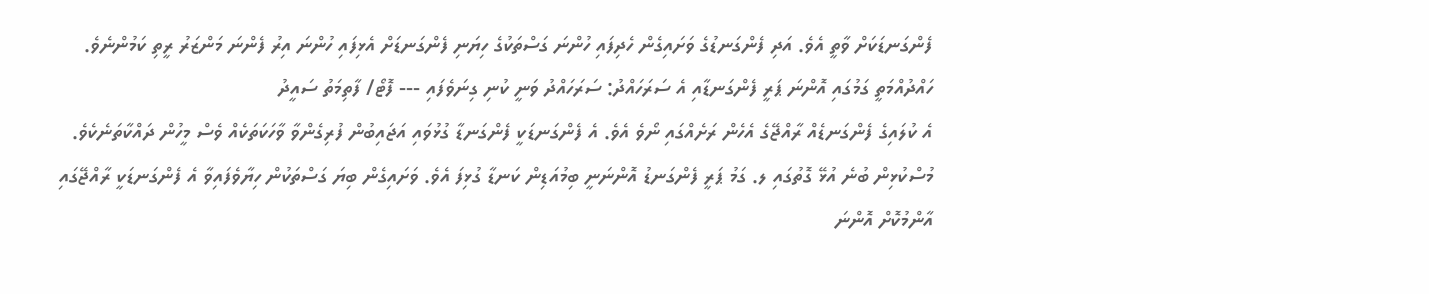ފެންގަނޑަކަށް ވާތީ އެވެ. އަދި ފެންގަނޑުގެ ވަށައިގެން ހެދިފައި ހުންނަ ގަސްތަކުގެ ހިޔަނި ފެންގަނޑަށް އެޅިފައި ހުންނަ އިރު ފެންނަ މަންޒަރު ރީތި ކަމުންނެވެ.
ހައްދުއްމަތީ ގަމުގައި އޮންނަ ޕަރީ ފެންގަނޑާއި އެ ސަރަހައްދު: ސަރަހައްދު ވަނީ ކުނި ގިނަވެފައި --- ފޮޓޯ/ ފާތިމަތު ސައީދު
އެ ކުލައިގެ ފެންގަނޑެއް ރާއްޖޭގެ އެހެން ރަށެއްގައި ނޯވެ އެވެ. އެ ފެންގަނޑަކީ ފެންގަނޑާ ގުޅުވައި އަޖައިބުން ފުރިގެންވާ ވާހަކަތަކެއް ވެސް މީހުން ދައްކާތަނެކެވެ.
މުސްކުޅިން ބުނެ އުޅޭ ގޮތުގައި ލ. ގަމު ޕަރީ ފެންގަނޑު އޮންނަނީ ބިމުއަޑިން ކަނޑާ ގުޅިފަ އެވެ. ވަށައިގެން ބިޔަ ގަސްތަކުން ހިޔާވެފައިވާ އެ ފެންގަނޑަކީ ރާއްޖޭގައި އާންމުކޮށް އޮންނަ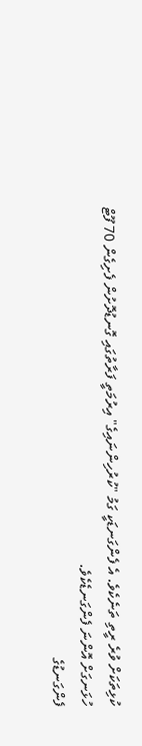ކުޅިތަކަށް ވުރެ ރީތި ތަނެކެވެ. އެ ފެންގަނޑަކީ ގަމު "ކުރުހިންނައިގެ" އިރުމަތީ ފަރާތުގައި ގޮނޑުދޮށުން ފެށިގެން 70 ފޫޓް ހުޅަނގަށް އޮންނަ ފެންގަނޑެކެވެ.
ފެންގަނޑުގެ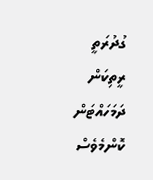ގުދުރަތީ ރީތިކަން ދަމަހައްޓަން ކޮންމެވެސް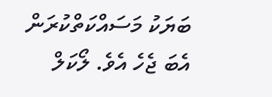ބަޔަކު މަސައްކަތްކުރަން އެބަ ޖެހެ އެވެ. ލޯކަލް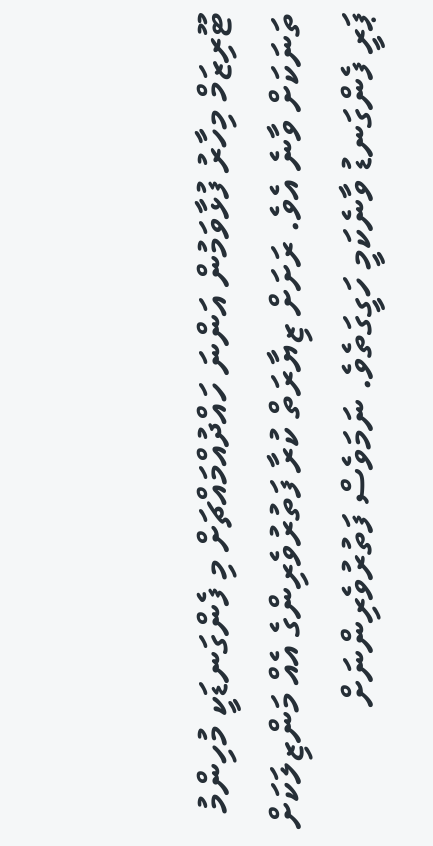ޓޫރިޒަމް މިހާރު ފުޅާވަމުން އަންނަ ހައްދުއްމައްޗަށް މި ފެންގަނޑަކީ މުހިންމު ތަނަކަށް ވާނެ އެވެ. ރަށަށް ޒިޔާރަތް ކުރާ ފަތުރުވެރިންގެ އެއް މަންޒިލަކަށް ޕަރީ ފެންގަނޑު ވާނެކަމީ ހަގީގަތެވެ. ނަމަވެސް ފަތުރުވެރިންނަށް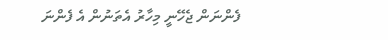ފެންނަން ޖެހޭނީ މިހާރު އެތަނުން އެ ފެންނަ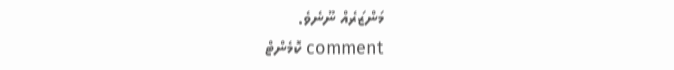މަންޒަރެއް ނޫނެވެ.
comment ކޮމެންޓް